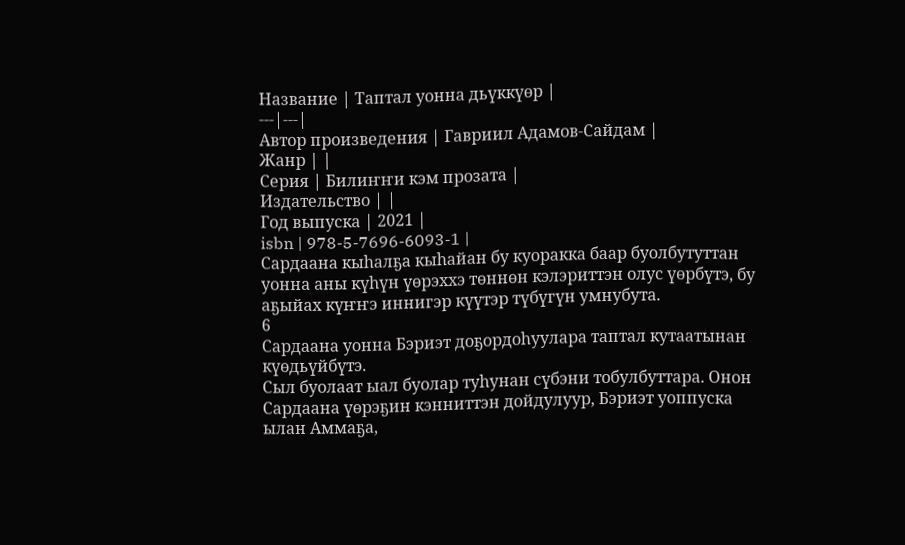Название | Таптал уонна дьүккүөр |
---|---|
Автор произведения | Гавриил Адамов-Сайдам |
Жанр | |
Серия | Билиҥҥи кэм прозата |
Издательство | |
Год выпуска | 2021 |
isbn | 978-5-7696-6093-1 |
Сардаана кыһалҕа кыһайан бу куоракка баар буолбутуттан уонна аны күһүн үөрэххэ төннөн кэлэриттэн олус үөрбүтэ, бу аҕыйах күҥҥэ иннигэр күүтэр түбүгүн умнубута.
6
Сардаана уонна Бэриэт доҕордоһуулара таптал кутаатынан күөдьүйбүтэ.
Сыл буолаат ыал буолар туһунан сүбэни тобулбуттара. Онон Сардаана үөрэҕин кэнниттэн дойдулуур, Бэриэт уоппуска ылан Аммаҕа,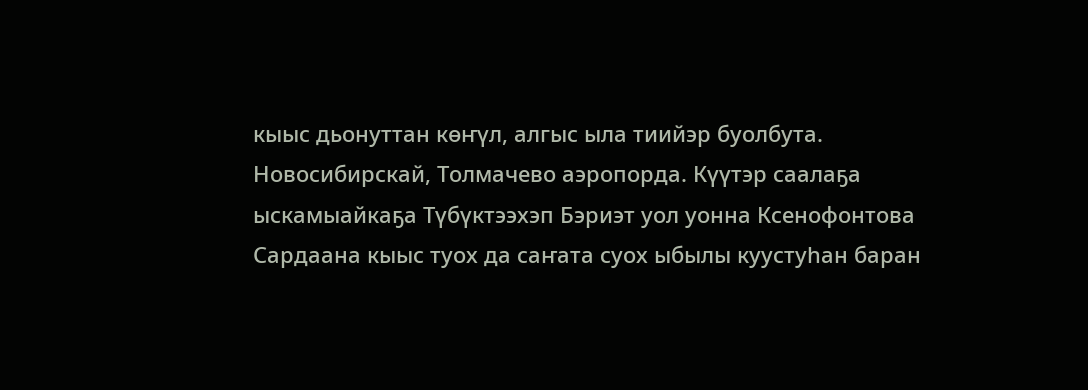кыыс дьонуттан көҥүл, алгыс ыла тиийэр буолбута.
Новосибирскай, Толмачево аэропорда. Күүтэр саалаҕа ыскамыайкаҕа Түбүктээхэп Бэриэт уол уонна Ксенофонтова Сардаана кыыс туох да саҥата суох ыбылы куустуһан баран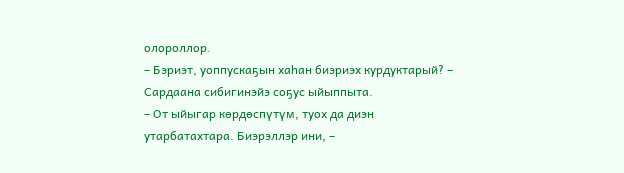олороллор.
– Бэриэт, уоппускаҕын хаһан биэриэх курдуктарый? – Сардаана сибигинэйэ соҕус ыйыппыта.
– От ыйыгар көрдөспүтүм, туох да диэн утарбатахтара. Биэрэллэр ини, –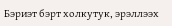Бэриэт бэрт холкутук, эрэллээх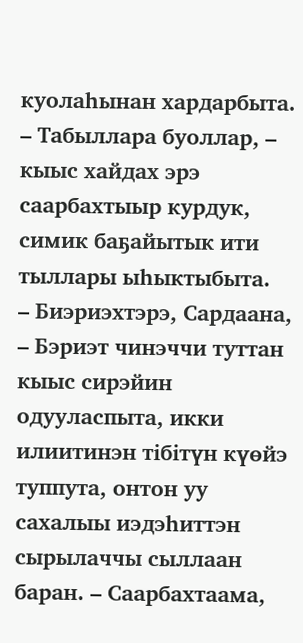куолаһынан хардарбыта.
– Табыллара буоллар, – кыыс хайдах эрэ саарбахтыыр курдук, симик баҕайытык ити тыллары ыһыктыбыта.
– Биэриэхтэрэ, Сардаана, – Бэриэт чинэччи туттан кыыс сирэйин одууласпыта, икки илиитинэн тібітүн күөйэ туппута, онтон уу сахалыы иэдэһиттэн сырылаччы сыллаан баран. – Саарбахтаама,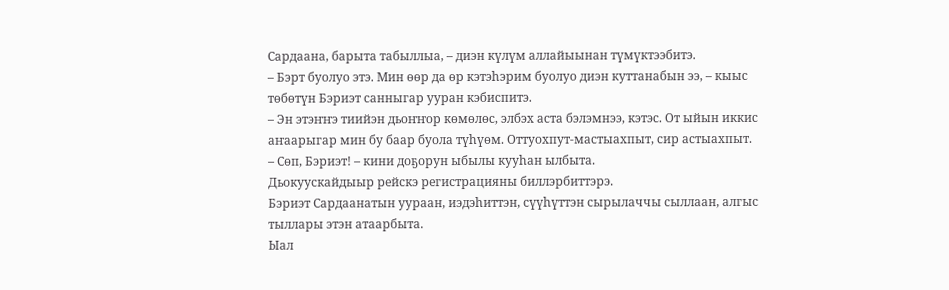Сардаана, барыта табыллыа, – диэн күлүм аллайыынан түмүктээбитэ.
– Бэрт буолуо этэ. Мин өөр да өр кэтэһэрим буолуо диэн куттанабын ээ, – кыыс төбөтүн Бэриэт санныгар ууран кэбиспитэ.
– Эн этэҥҥэ тиийэн дьоҥҥор көмөлөс, элбэх аста бэлэмнээ, кэтэс. От ыйын иккис аҥаарыгар мин бу баар буола түһүөм. Оттуохпут-мастыахпыт, сир астыахпыт.
– Сөп, Бэриэт! – кини доҕорун ыбылы кууһан ылбыта.
Дьокуускайдыыр рейскэ регистрацияны биллэрбиттэрэ.
Бэриэт Сардаанатын уураан, иэдэһиттэн, сүүһүттэн сырылаччы сыллаан, алгыс тыллары этэн атаарбыта.
Ыал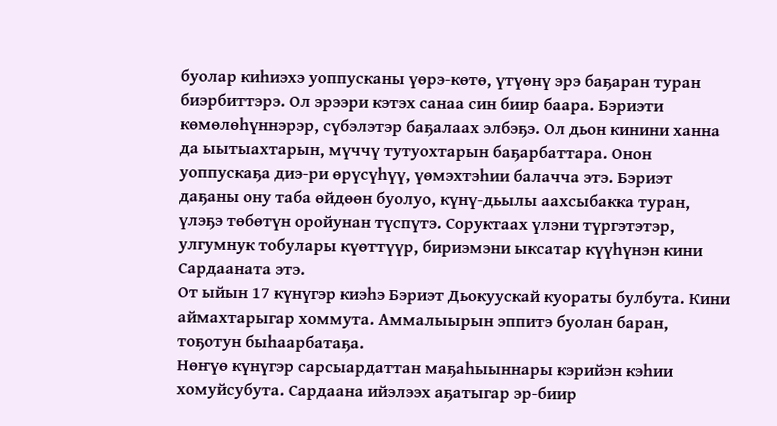буолар киһиэхэ уоппусканы үөрэ-көтө, үтүөнү эрэ баҕаран туран биэрбиттэрэ. Ол эрээри кэтэх санаа син биир баара. Бэриэти көмөлөһүннэрэр, сүбэлэтэр баҕалаах элбэҕэ. Ол дьон кинини ханна да ыытыахтарын, мүччү тутуохтарын баҕарбаттара. Онон уоппускаҕа диэ-ри өрүсүһүү, үөмэхтэһии балачча этэ. Бэриэт даҕаны ону таба өйдөөн буолуо, күнү-дьылы аахсыбакка туран, үлэҕэ төбөтүн оройунан түспүтэ. Соруктаах үлэни түргэтэтэр, улгумнук тобулары күөттүүр, бириэмэни ыксатар күүһүнэн кини Сардааната этэ.
От ыйын 17 күнүгэр киэһэ Бэриэт Дьокуускай куораты булбута. Кини аймахтарыгар хоммута. Аммалыырын эппитэ буолан баран, тоҕотун быһаарбатаҕа.
Нөҥүө күнүгэр сарсыардаттан маҕаһыыннары кэрийэн кэһии хомуйсубута. Сардаана ийэлээх аҕатыгар эр-биир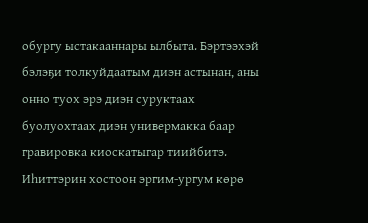обургу ыстакааннары ылбыта. Бэртээхэй бэлэҕи толкуйдаатым диэн астынан, аны онно туох эрэ диэн суруктаах буолуохтаах диэн универмакка баар гравировка киоскатыгар тиийбитэ. Иһиттэрин хостоон эргим-ургум көрө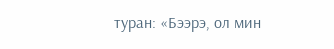туран: «Бээрэ, ол мин